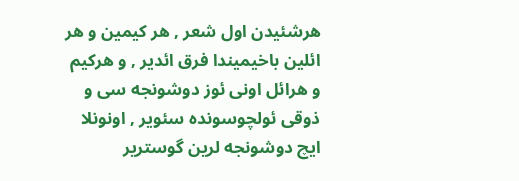هرشئیدن اول شعر , هر کیمین و هر ائلین باخیمیندا فرق ائدیر , و هرکیم و هرائل اونی ئوز دوشونجه سی و ذوقی ئولچوسونده سئویر , اونونلا ایچ دوشونجه لرین گوستریر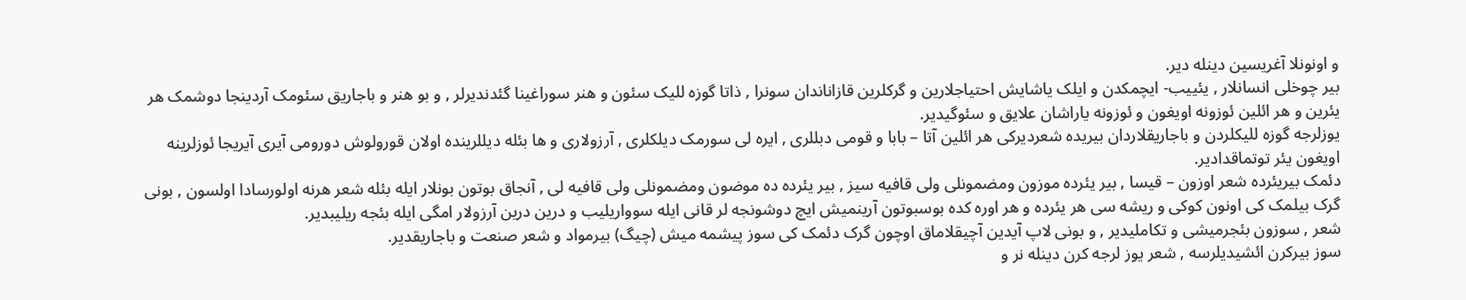و اونونلا آغریسین دینله دیر.
بیر چوخلی انسانلار , یئییب- ایچمکدن و ایلک یاشایش احتیاجلارین و گرکلرین قازاناندان سونرا , ذاتا گوزه للیک سئون و هنر سوراغینا گئدندیرلر , و بو هنر و باجاریق سئومک آردینجا دوشمک هر یئرین و هر ائلین ئوزونه اویغون و ئوزونه یاراشان علایق و سئوگیدیر.
یوزلرجه گوزه للیکلردن و باجاریقلاردان بیریده شعردیرکی هر ائلین آتا – بابا و قومی دبللری , ایره لی سورمک دیلکلری , آرزولاری و ها بئله دیللرینده اولان قورولوش دورومی آیری آیریجا ئوزلرینه اویغون یئر توتماقدادیر.
دئمک بیریئرده شعر اوزون – قیسا , بیر یئرده موزون ومضمونلی ولی قافیه سیز , بیر یئرده ده موضون ومضمونلی ولی قافیه لی , آنجاق بوتون بونلار ایله بئله شعر هرنه اولورسادا اولسون , بونی گرک بیلمک کی اونون کوکی و ریشه سی هر یئرده و هر اوره کده بوسبوتون آرینمیش ایچ دوشونجه لر قانی ایله سوواریلیب و درین درین آرزولار امگی ایله بئجه ریلیبدیر.
شعر , سوزون بئجرمیشی و تکاملیدیر , و بونی لاپ آیدین آچیقلاماق اوچون گرک دئمک کی سوز پیشمه میش (چیگ) بیرمواد و شعر صنعت و باجاریقدیر.
سوز بیرکرن ائشیدیلرسه , شعر یوز لرجه کرن دینله نر و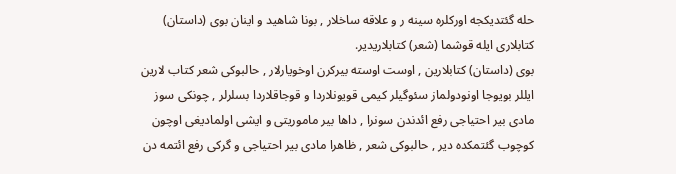حله گئتدیکجه اورکلره سینه ر و علاقه ساخلار , بونا شاهید و اینان بوی (داستان) کتابلاری ایله قوشما (شعر) کتابلاریدیر.
بوی (داستان) کتابلارین , اوست اوسته بیرکرن اوخویارلار , حالبوکی شعر کتاب لارین ایللر بویوجا اونودولماز سئوگیلر کیمی قویونلاردا و قوجاقلاردا بسلرلر , چونکی سوز مادی بیر احتیاجی رفع ائدندن سونرا , داها بیر ماموریتی و ایشی اولمادیغی اوچون کوچوب گئتمکده دیر , حالبوکی شعر , ظاهرا مادی بیر احتیاجی و گرکی رفع ائتمه دن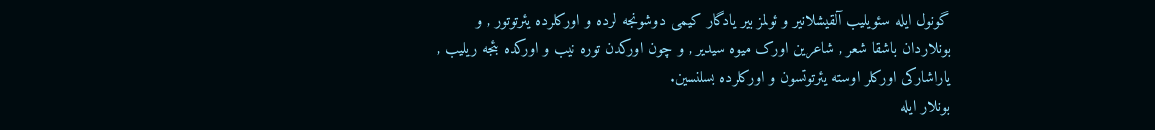گونول ایله سئویلیب آلقیشلانیر و ئولمز بیر یادگار کیمی دوشونجه لرده و اورکلرده یئرتوتور , و بونلاردان باشقا شعر , شاعرین اورک میوه سیدیر , و چون اورکدن توره نیب و اورکده بئجه ریلیب , یاراشارکی اورکلر اوسته یئرتوتسون و اورکلرده بسلنسین.
بونلار ایله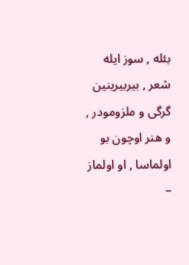بئله , سوز ایله شعر , بیربیرینین گرگی و ملزومودر , و هنر اوچون بو اولماسا , او اولماز –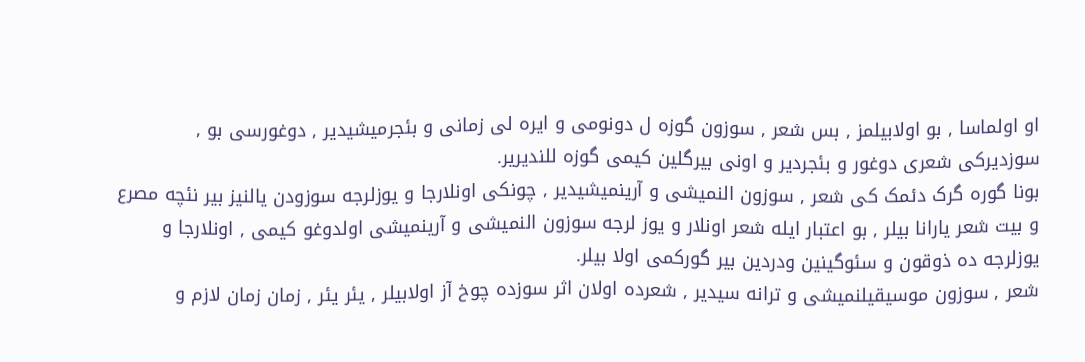او اولماسا , بو اولابیلمز , بس شعر , سوزون گوزه ل دونومی و ایره لی زمانی و بئجرمیشیدیر , دوغورسی بو , سوزدیرکی شعری دوغور و بئجردیر و اونی بیرگلین کیمی گوزه للندیریر.
بونا گوره گرک دئمک کی شعر , سوزون النمیشی و آرینمیشیدیر , چونکی اونلارجا و یوزلرجه سوزودن یالنیز بیر نئچه مصرع و بیت شعر یارانا بیلر , بو اعتبار ایله شعر اونلار و یوز لرجه سوزون النمیشی و آرینمیشی اولدوغو کیمی , اونلارجا و یوزلرجه ده ذوقون و سئوگینین ودردین بیر گورکمی اولا بیلر.
شعر , سوزون موسیقیلنمیشی و ترانه سیدیر , شعرده اولان اثر سوزده چوخ آز اولابیلر , یئر یئر , زمان زمان لازم و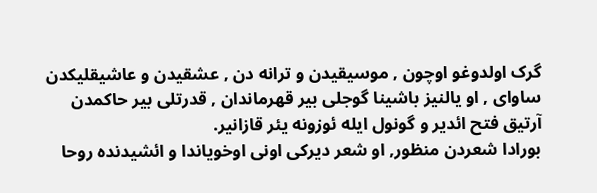گرک اولدوغو اوچون , موسیقیدن و ترانه دن , عشقیدن و عاشیقلیکدن ساوای , او یالنیز باشینا گوجلی بیر قهرماندان , قدرتلی بیر حاکمدن آرتیق فتح ائدیر و گونول ایله ئوزونه یئر قازانیر.
بورادا شعردن منظور, او شعر دیرکی اونی اوخویاندا و ائشیدنده روحا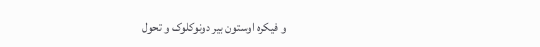و فیکره اوستون بیر دونوکلوک و تحول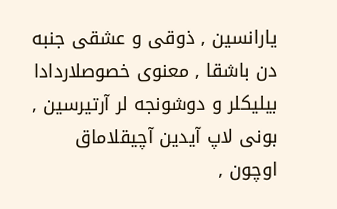یارانسین , ذوقی و عشقی جنبه دن باشقا , معنوی خصوصلاردادا بیلیکلر و دوشونجه لر آرتیرسین , بونی لاپ آیدین آچیقلاماق اوچون ,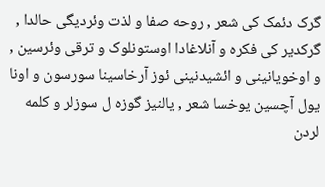گرک دئمک کی شعر , روحه صفا و لذت وئردیگی حالدا , گرکدیر کی فکره و آنلاغادا اوستونلوک و ترقی وئرسین , و اوخویانینی و ائشیدنینی ئوز آرخاسینا سورسون و اونا یول آچسین یوخسا شعر , یالنیز گوزه ل سوزلر و کلمه لردن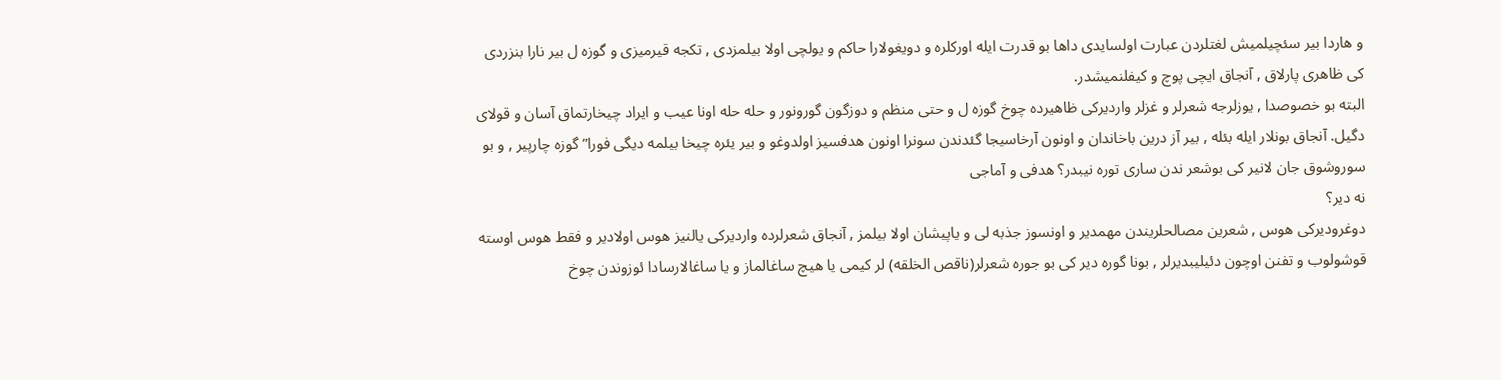و هاردا بیر سئچیلمیش لغتلردن عبارت اولسایدی داها بو قدرت ایله اورکلره و دویغولارا حاکم و یولچی اولا بیلمزدی , تکجه قیرمیزی و گوزه ل بیر نارا بنزردی کی ظاهری پارلاق , آنجاق ایچی پوچ و کیفلنمیشدر.
البته بو خصوصدا , یوزلرجه شعرلر و غزلر واردیرکی ظاهیرده چوخ گوزه ل و حتی منظم و دوزگون گورونور و حله حله اونا عیب و ایراد چیخارتماق آسان و قولای دگیل. آنجاق بونلار ایله بئله , بیر آز درین باخاندان و اونون آرخاسیجا گئدندن سونرا اونون هدفسیز اولدوغو و بیر یئره چیخا بیلمه دیگی فورا” گوزه چارپیر , و بو سوروشوق جان لانیر کی بوشعر ندن ساری توره نیبدر؟ هدفی و آماجی
نه دیر؟
دوغرودیرکی هوس , شعرین مصالحلریندن مهمدیر و اونسوز جذبه لی و یاپیشان اولا بیلمز , آنجاق شعرلرده واردیرکی یالنیز هوس اولادیر و فقط هوس اوسته قوشولوب و تفنن اوچون دئیلیبدیرلر , بونا گوره دیر کی بو جوره شعرلر(ناقص الخلقه) لر کیمی یا هیچ ساغالماز و یا ساغالارسادا ئوزوندن چوخ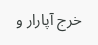خرج آپارار و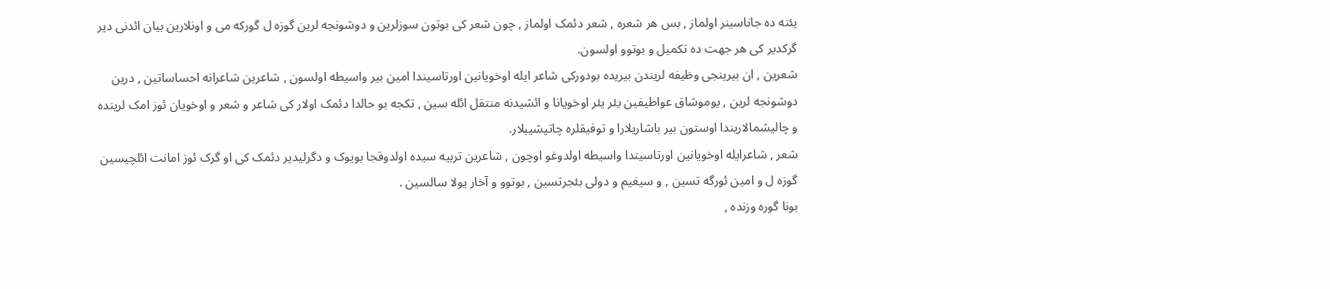یئنه ده جاناسینر اولماز , بس هر شعره , شعر دئمک اولماز , چون شعر کی بوتون سوزلرین و دوشونجه لرین گوزه ل گورکه می و اونلارین بیان ائدنی دیر گرکدیر کی هر جهت ده تکمیل و بوتوو اولسون.
شعرین , ان بیرینجی وظیفه لریندن بیریده بودورکی شاعر ایله اوخویانین اورتاسیندا امین بیر واسیطه اولسون , شاعرین شاعرانه احساساتین , درین دوشونجه لرین , یوموشاق عواطیفین یئر یئر اوخویانا و ائشیدنه منتقل ائله سین , تکجه بو حالدا دئمک اولار کی شاعر و شعر و اوخویان ئوز امک لرینده و چالیشمالاریندا اوستون بیر باشاریلارا و توفیقلره چاتیشیبلار.
شعر , شاعرایله اوخویانین اورتاسیندا واسیطه اولدوغو اوچون , شاعرین تربیه سیده اولدوقجا بویوک و دگرلیدیر دئمک کی او گرک ئوز امانت ائلچیسین گوزه ل و امین ئورگه تسین , و سیغیم و دولی بئجرتسین , بوتوو و آخار یولا سالسین .
بونا گوره وزنده ,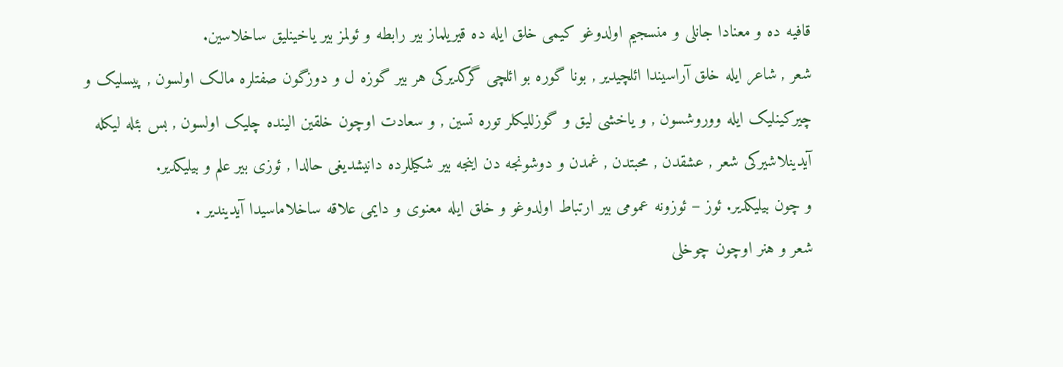قافیه ده و معنادا جانلی و منسجیم اولدوغو کیمی خلق ایله ده قیریلماز بیر رابطه و ئولمز بیر یاخینلیق ساخلاسین.
شعر , شاعر ایله خلق آراسیندا ائلچیدیر , بونا گوره بو ائلچی گرکدیرکی هر بیر گوزه ل و دوزگون صفتلره مالک اولسون , پیسلیک و چیرکینلیک ایله ووروشسون , و یاخشی لیق و گوزللیکلر توره تسین , و سعادت اوچون خلقین الینده چلیک اولسون , بس بئله لیکله آیدینلاشیرکی شعر , عشقدن , محبتدن , غمدن و دوشونجه دن اینجه بیر شکیللرده دانیشدیغی حالدا , ئوزی بیر علم و بیلیکدیر.
و چون بیلیکدیر. ئوز – ئوزونه عمومی بیر ارتباط اولدوغو و خلق ایله معنوی و دایمی علاقه ساخلاماسیدا آیدیندیر .
شعر و هنر اوچون چوخلی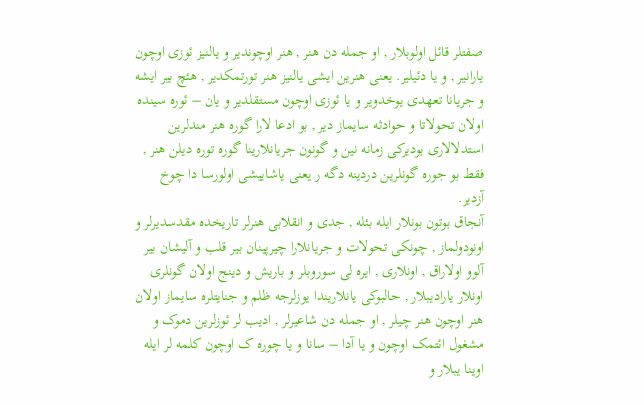صفتلر قائل اولوبلار , او جمله دن هنر , هنر اوچوندیر و یالنیز ئوزی اوچون یارانیر , و یا دئیلیر. یعنی هنرین ایشی یالنیز هنر تورتمکدیر , هئچ بیر ایشه و جریانا تعهدی یوخدویر و یا ئوزی اوچون مستقلدیر و یان – ئوره سینده اولان تحولاتا و حوادثه سایماز دیر , بو ادعا لارا گوره هنر مندلرین استدلالاری بودیرکی زمانه نین و گونون جریانلارینا گوره توره دیلن هنر , فقط بو جوره گونلرین دردینه دگه ر یعنی یاشاییشی اولورسا دا چوخ آزدیر.
آنجاق بوتون بونلار ایله بئله , جدی و انقلابی هنرلر تاریخده مقدسدیرلر و اونودولماز , چونکی تحولات و جریانلارا چیرپینان بیر قلب و آلیشان بیر آلوو اولاراق , اونلاری , ایره لی سوروبلر و باریش و دینج اولان گونلری اونلار یارادیبلار , حالبوکی یانلاریندا یوزلرجه ظلم و جنایتلره سایماز اولان هنر اوچون هنر چیلر , او جمله دن شاعیرلر , ادیب لر ئوزلرین دموک و مشغول ائتمک اوچون و یا آدا – سانا و یا چوره ک اوچون کلمه لر ایله اوینا یبلار و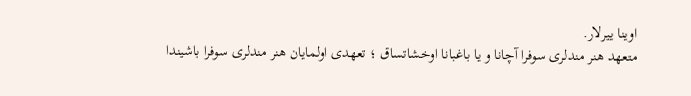اوینا ییرلار.
متعهد هنر مندلری سوفرا آچانا و یا باغبانا اوخشاتساق ؛ تعهدی اولمایان هنر مندلری سوفرا باشیندا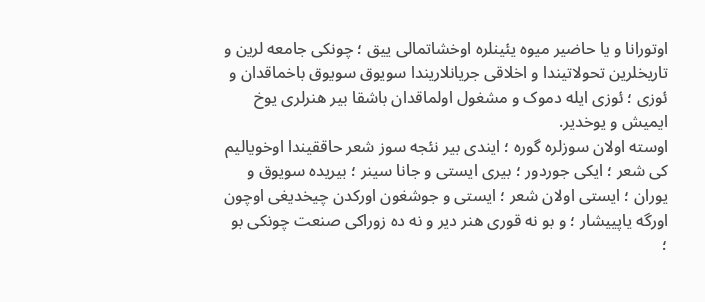اوتورانا و یا حاضیر میوه یئینلره اوخشاتمالی ییق ؛ چونکی جامعه لرین و تاریخلرین تحولاتیندا و اخلاقی جریانلاریندا سویوق سویوق باخماقدان و ئوزی ؛ ئوزی ایله دموک و مشغول اولماقدان باشقا بیر هنرلری یوخ ایمیش و یوخدیر.
اوسته اولان سوزلره گوره ؛ ایندی بیر نئجه سوز شعر حاققیندا اوخویالیم کی شعر ؛ ایکی جوردور ؛ بیری ایستی و جانا سینر ؛ بیریده سویوق و یوران ؛ ایستی اولان شعر ؛ ایستی و جوشغون اورکدن چیخدیغی اوچون اورگه یاپییشار ؛ و بو نه قوری هنر دیر و نه ده زوراکی صنعت چونکی بو ؛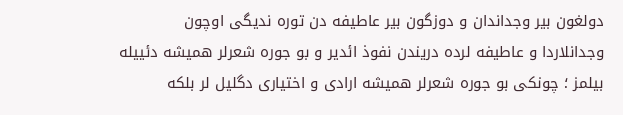دولغون بیر وجداندان و دوزگون بیر عاطیفه دن توره ندیگی اوچون وجدانلاردا و عاطیفه لرده دریندن نفوذ ائدیر و بو جوره شعرلر همیشه دئییله بیلمز ؛ چونکی بو جوره شعرلر همیشه ارادی و اختیاری دگلیل لر بلکه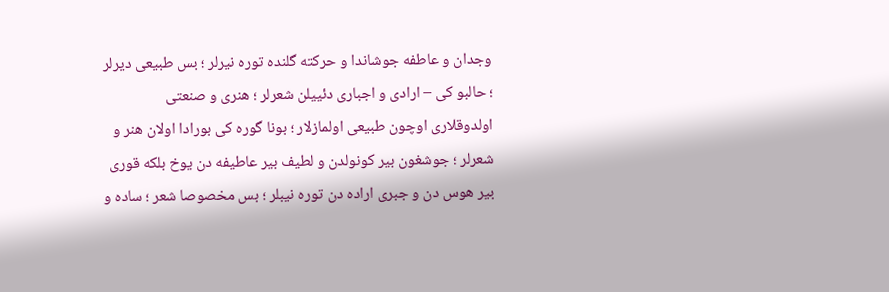وجدان و عاطفه جوشاندا و حرکته گلنده توره نیرلر ؛ بس طبیعی دیرلر ؛ حالبو کی – ارادی و اجباری دئییلن شعرلر ؛ هنری و صنعتی اولدوقلاری اوچون طبیعی اولمازلار ؛ بونا گوره کی بورادا اولان هنر و شعرلر ؛ جوشغون بیر کونولدن و لطیف بیر عاطیفه دن یوخ بلکه قوری بیر هوس دن و جبری اراده دن توره نیبلر ؛ بس مخصوصا شعر ؛ ساده و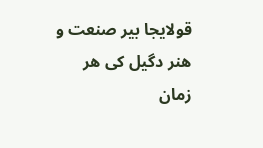قولایجا بیر صنعت و هنر دگیل کی هر زمان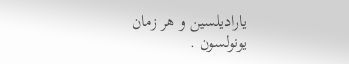یارادیلسین و هر زمان یونولسون .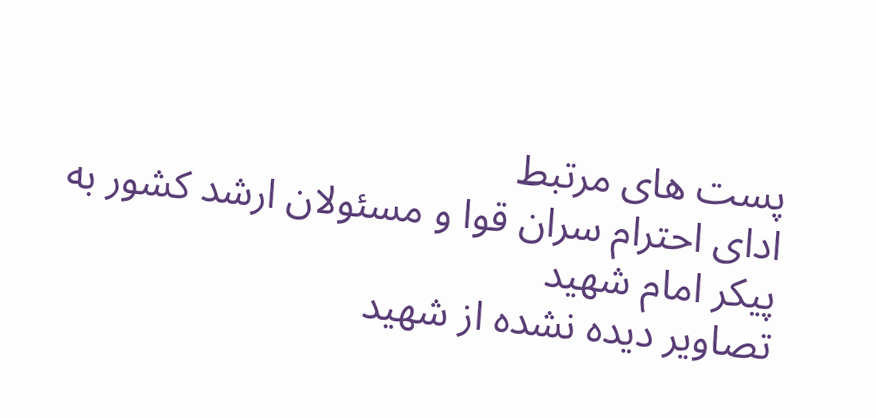پست های مرتبط
ادای احترام سران قوا و مسئولان ارشد کشور به پیکر امام شهید
تصاویر دیده نشده از شهید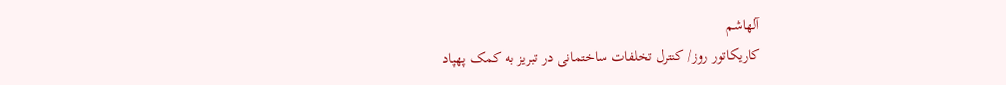آلهاشم
کاریکاتور روز/ کنترل تخلفات ساختمانی در تبریز به کمک پهپاد